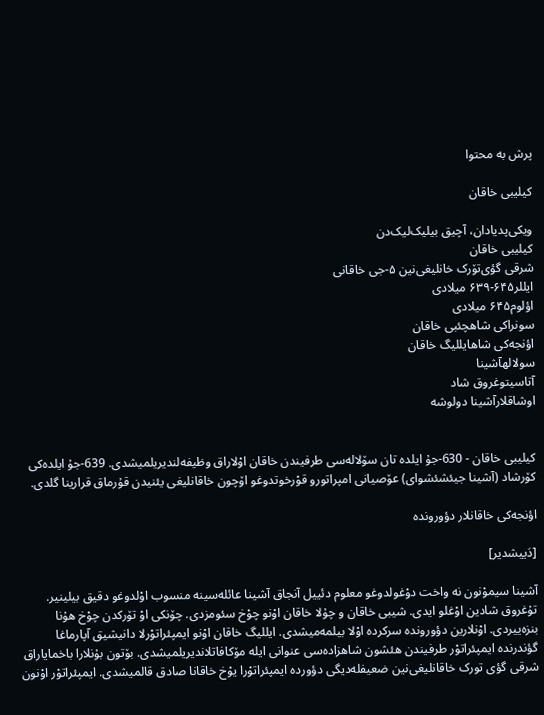پرش به محتوا

کیلیبی خاقان

ویکی‌پدیادان، آچیق بیلیک‌لیک‌دن
کیلیبی خاقان
شرقی گؤی‌تۆرک خانلیغی‌نین ۵-جی خاقانی
ایللر۶۴۵-۶۳۹ میلادی
اؤلوم۶۴۵ میلادی
سونراکی شاهچئبی خاقان
اؤنجه‌کی شاهایللیگ خاقان
سولالهآشینا
آتاسیتوغروق شاد
اوشاقلارآشینا دولوشه


کیلیبی خاقان - 630-جۇ ایلده تان سۆلاله‌سی طرفیندن خاقان اوْلاراق وظیفه‌‌لندیریلمیشدی. 639-جۇ ایلده‌کی کۆرشاد (آشینا جیئشئشوای) عۆصیانی امپراتورو قوْرخوتدوغو اۆچون خاقانلیغی يئنیدن قۇرماق قرارینا گلدی.

اؤنجه‌کی خاقانلار دؤورونده

[دَییشدیر]

آشینا سیموْنون نه واخت دوْغولدوغو معلوم دئيیل آنجاق آشینا عائله‌‌سینه منسوب اوْلدوغو دقیق بیلینیر. تۇغروق شادین اوْغلو ایدی. شیبی خاقان و چۇلا خاقان اوْنو چوْخ سئومزدی. چۆنکی اوْ تۆرکدن چوْخ هۇنا بنزه‌يیردی. اوْنلارین دؤورونده سرکرده اوْلا بیلمه‌میشدی. ایللیگ خاقان اوْنو ایمپئراتوْرلا دانیشیق آپارماغا گؤندرنده ایمپئراتوْر طرفیندن هئشون شاهزاده‌سی عنوانی ایله مۆکافاتلاندیریلمیشدی. بۆتون بۇنلارا باخماياراق شرقی گؤی تورک خاقانلیغی‌نین ضعیفله‌دیگی دؤورده ایمپئراتوْرا يوْخ خاقانا صادق قالمیشدی. ایمپئراتوْر اوْنون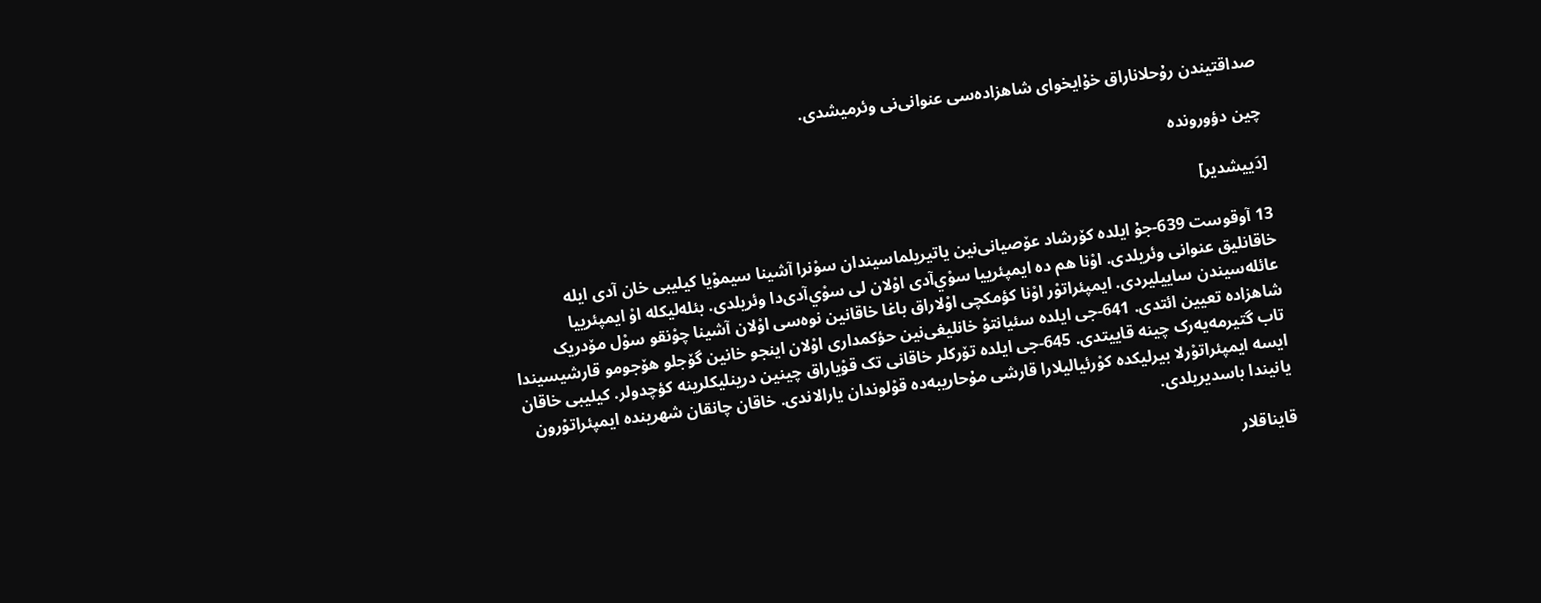صداقتیندن رۇحلاناراق خۇايخوای شاهزاده‌سی عنوانی‌نی وئرمیشدی.

چین دؤورونده

[دَییشدیر]

13 آوقوست 639-جۇ ایلده کۆرشاد عۆصیانی‌نین ياتیریلماسیندان سوْنرا آشینا سیموْيا کیلیبی خان آدی ایله خاقانلیق عنوانی وئریلدی. اوْنا هم ده ایمپئریيا سوْي‌آدی اوْلان لی سوْي‌آدی‌دا وئریلدی. بئله‌لیکله اوْ ایمپئریيا عائله‌‌سیندن سايیلیردی. ایمپئراتوْر اوْنا کؤمکچی اوْلاراق باغا خاقانین نوه‌سی اوْلان آشینا چوْنقو سوْل مۆدریک شاهزاده تعیین ائتدی. 641-جی ایلده سئيانتوْ خانلیغی‌نین حؤکمداری اوْلان اینجو خانین گۆجلو هۆجومو قارشیسیندا تاب گتیرمه‌يه‌رک چینه قايیتدی. 645-جی ایلده تۆرکلر خاقانی تک قوْياراق چینین درینلیکلرینه کؤچدولر. کیلیبی خاقان ایسه ایمپئراتوْرلا بیرلیکده کوْرئيالیلارا قارشی مۇحاریبه‌‌ده قوْلوندان يارالاندی. خاقان چانقان شهرینده ایمپئراتوْرون يانیندا باسدیریلدی.

قایناقلار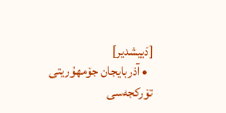[دَییشدیر]
  • آذربایجان جۆمهۇریتی تۆرکجه‌سی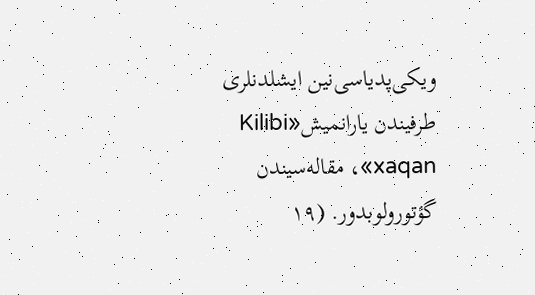ویکی‌پدیاسی‌نین ایشلدنلری طرفیندن یارانمیش«Kilibi xaqan»، مقاله‌سیندن گؤتورولوبدور. (۱۹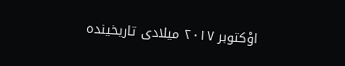اوْکتوبر ۲۰۱۷ میلادی تاریخینده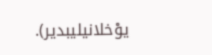یوْخلانیلیبدیر).